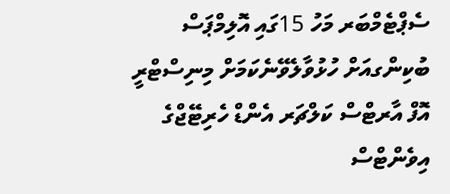ސެޕްޓެމްބަރ މަހު 15ގައި އޮލިމްޕަސް ބުކިންގއަށް ހުޅުވާލެވޭނެކަމަށް މިނިސްޓްރީ އޮފް އާރޓްސް ކަލްޗަރ އެންޑް ހެރިޓޭޖްގެ އިވެންޓްސް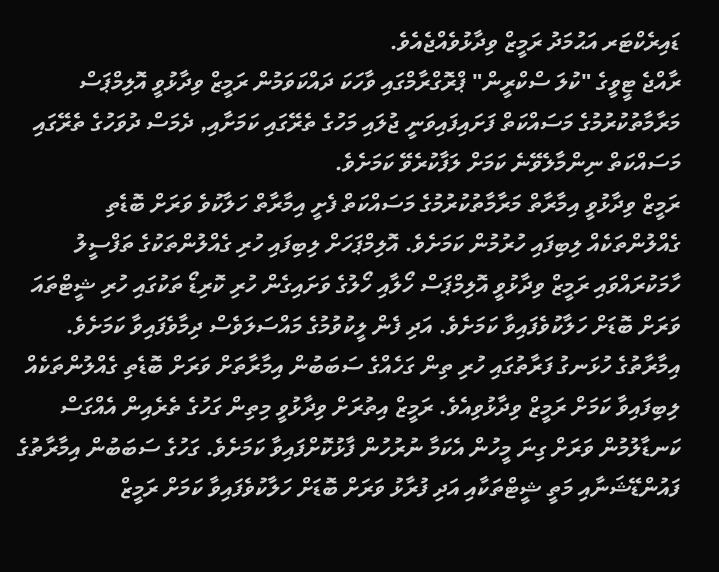ޑައިރެކްޓަރ އަޙުމަދު ރަމީޒް ވިދާޅުވެއްޖެއެވެ.
ރާއްޖެ ޓީވީގެ "ކުލަ ސްކްރީން" ޕްރޮގްރާމްގައި ވާހަކަ ދައްކަވަމުން ރަމީޒް ވިދާޅުވީ އޮލިމްޕަސް މަރާމާތުކުރުމުގެ މަސައްކަތް ފަށައިފައިވަނީ ޖުލައި މަހުގެ ތެރޭގައި ކަމަށާއި, ދެމަސް ދުވަހުގެ ތެރޭގައި މަސައްކަތް ނިންމާލެވޭނެ ކަމަށް ލަފާކުރެވޭ ކަމަށެވެ.
ރަމީޒް ވިދާޅުވީ އިމާރާތް މަރާމާތުކުރުމުގެ މަސައްކަތް ފެށީ އިމާރާތް ހަލާކުވެ ވަރަށް ބޮޑެތި ގެއްލުންތަކެއް ލިބިފައި ހުރުމުން ކަމަށެވެ. އޮލިމްޕަހަށް ލިބިފައި ހުރި ގެއްލުންތަކުގެ ތަފްސީލު ހާމަކުރައްވައި ރަމީޒް ވިދާޅުވީ އޮލިމްޕަސް ހޯލާއި ހޯލުގެ ވަށައިގެން ހުރި ކޮރިޑޯ ތަކުގައި ހުރި ޝީޓްތައަ ވަރަށް ބޮޑަށް ހަލާކުވެފައިވާ ކަމަށެވެ. އަދި ފެން ލީކުވުމުގެ މައްސަލަވެސް ދިމާވެފައިވާ ކަމަށެވެ.
އިމާރާތުގެ ހުޅަނގު ފަރާތުގައި ހުރި ތިން ގަހެއްގެ ސަބަބުން އިމާރާތަށް ވަރަށް ބޮޑެތި ގެއްލުންތަކެއް ލިބިފައިވާ ކަމަށް ރަމީޒް ވިދާޅުވިއެވެ. ރަމީޒް އިތުރަށް ވިދާޅުވީ މިތިން ގަހުގެ ތެރެއިން އެއްގަސް ކަނޑާލުމުން ވަރަށް ގިނަ މީހުން އެކަމާ ނުރުހުން ފާޅުކޮށްފައިވާ ކަމަށެވެ. ގަހުގެ ސަބަބުން އިމާރާތުގެ ފައުންޑޭޝަނާއި މަތީ ޝީޓްތަކާއި އަދި ފުރާޅު ވަރަށް ބޮޑަށް ހަލާކުވެފައިވާ ކަމަށް ރަމީޒް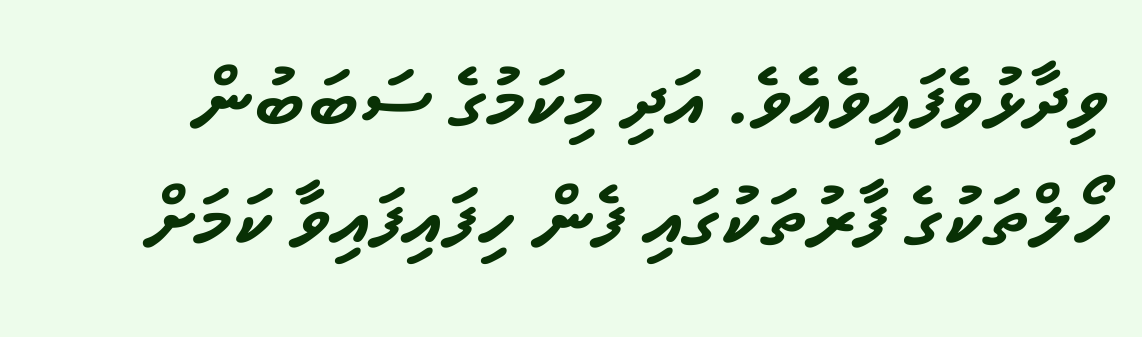ވިދާޅުވެފައިވެއެވެ. އަދި މިކަމުގެ ސަބަބުން ހޯލްތަކުގެ ފާރުތަކުގައި ފެން ހިފައިފައިވާ ކަމަށް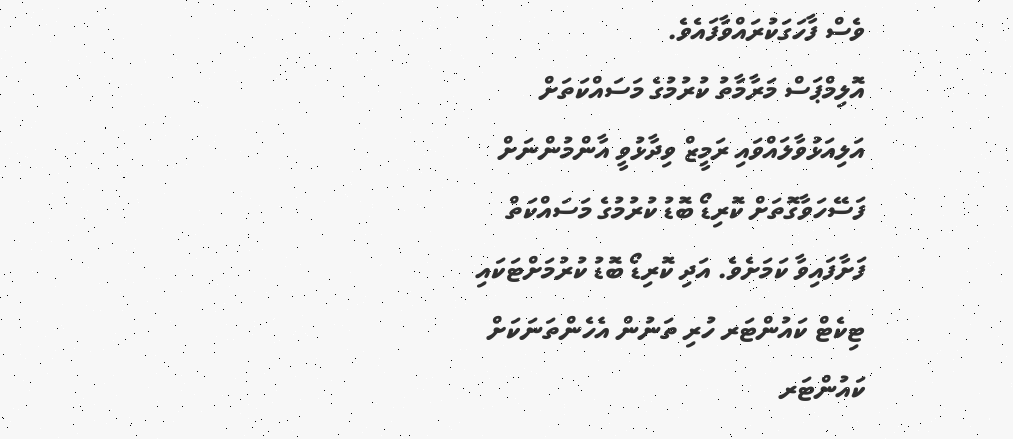ވެސް ފާހަގަކުރައްވާފައެވެ.
އޮލިމްޕަސް މަރާމާތު ކުރުމުގެ މަސައްކަތަށް އަލިއަޅުވާލައްވައި ރަމީޒް ވިދާޅުވީ އާންމުންނަށް ފަސޭހަވާގޮތަށް ކޮރިޑޯ ބޮޑު ކުރުމުގެ މަސައްކަތް ފަށާފައިވާ ކަމަށެވެ. އަދި ކޮރިޑޯ ބޮޑު ކުރުމަށްޓަކައި ޓިކެޓް ކައުންޓަރ ހުރި ތަނުން އެހެންތަނަކަށް ކައުންޓަރ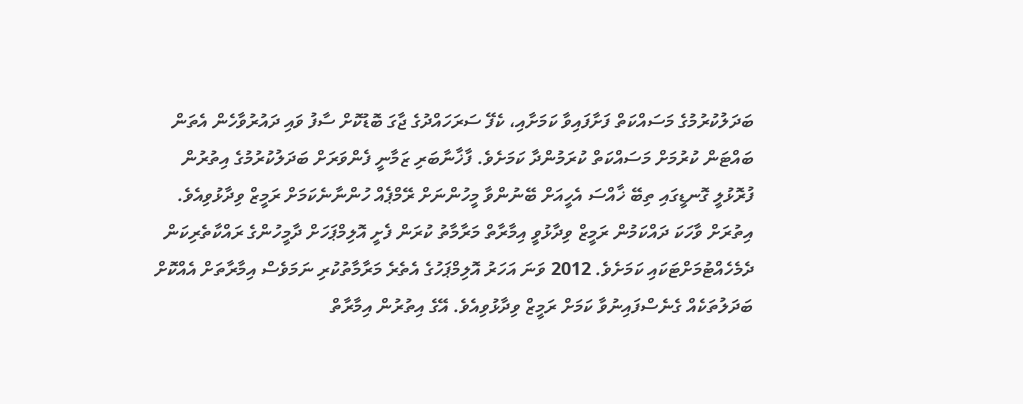ބަދަލުކުރުމުގެ މަސައްކަތް ފަށާފައިވާ ކަމަށާއި، ކެފޭ ސަރަހައްދުގެ ޖާގަ ބޮޑުކޮށް ސާފު ވައި ދައުރުވާހެން އެތަން ބައްޓަން ކުރުމަށް މަސައްކަތް ކުރަމުންދާ ކަމަށެވެ. ފާޚާނާބަރި ޒަމާނީ ފެންވަރަށް ބަދަލުކުރުމުގެ އިތުރުން ފުރޮޅުލީ ގޮނޑީގައި ތިބޭ ޚާއްސަ އެހީއަށް ބޭނުންވާ މީހުންނަށް ރޭމްޕެއް ހުންނާނެކަމަށް ރަމީޒް ވިދާޅުވިއެވެ.
އިތުރަށް ވާހަކަ ދައްކަމުން ރަމީޒް ވިދާޅުވީ އިމާރާތް މަރާމާތު ކުރަން ފެށީ އޮލިމްޕަހަށް ދާމީހުންގެ ރައްކާތެރިކަން ދެމެހެއްޓުމަށްޓަކައި ކަމަށެވެ. 2012 ވަނަ އަހަރު އޮލިމްޕަހުގެ އެތެރެ މަރާމާތުކުރި ނަމަވެސް އިމާރާތަށް އެއްކޮށް ބަދަލުތަކެއް ގެނެސްފައިނުވާ ކަމަށް ރަމީޒް ވިދާޅުވިއެވެ. އޭގެ އިތުރުން އިމާރާތް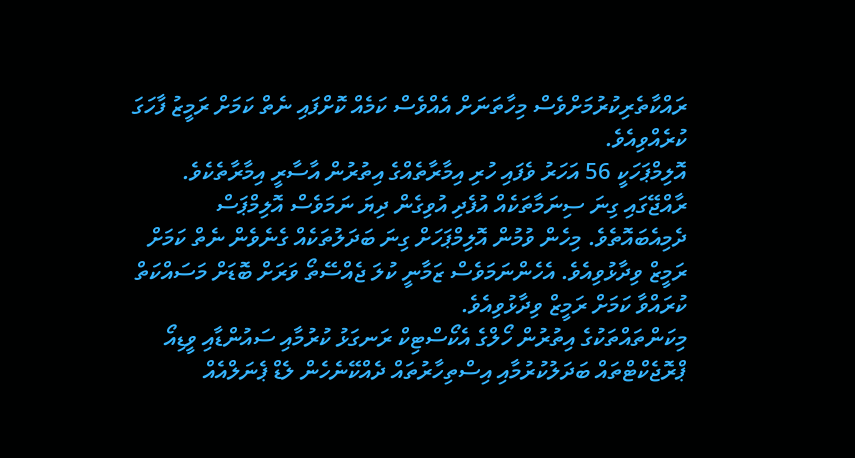ރައްކާތެރިކުރުމަށްވެސް މިހާތަނަށް އެއްވެސް ކަމެއް ކޮށްފައި ނެތް ކަމަށް ރަމީޒު ފާހަގަ ކުރެއްވިއެވެ.
އޮލިމްޕަހަކީ 56 އަހަރު ވެފައި ހުރި އިމާރާތެއްގެ އިތުރުން އާސާރީ އިމާރާތެކެވެ. ރާއްޖޭގައި ގިނަ ސިނަމާތަކެއް އުފެދި އުވިގެން ދިޔަ ނަމަވެސް އޮލިމްޕަސް ދެމިއެބައޮތެވެ. މިހެން ވުމުން އޮލިމްޕަހަށް ގިނަ ބަދަލުތަކެއް ގެނެވެން ނެތް ކަމަށް ރަމީޒް ވިދާޅުވިއެވެ. އެހެންނަމަވެސް ޒަމާނީ ކުލަ ޖެއްސޭތޯ ވަރަށް ބޮޑަށް މަސައްކަތް ކުރައްވާ ކަމަށް ރަމީޒް ވިދާޅުވިއެވެ.
މިކަންތައްތަކުގެ އިތުރުން ހޯލްގެ އެކޯސްޓިކް ރަނގަޅު ކުރުމާއި ސައުންޑާއި ވީޑިއޯ ޕްރޮޖެކްޓްތައް ބަދަލުކުރުމާއި އިސްތިހާރުތައް ދެއްކޭނެހެން ލެޑް ޕެނަލްއެއް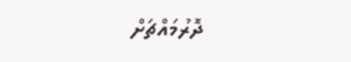ދޮރުމައްޗަށް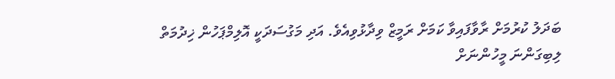ބަދަލު ކުރުމަށް ރާވާފައިވާ ކަމަށް ރަމީޒް ވިދާޅުވިއެވެ. އަދި މަގުސަދަކީ އޮލިމްޕަހުން ޚިދުމަތް ލިބިގަންނަ މީހުންނަށް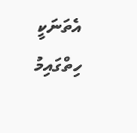އެތަނަކީ ހިތްގައިމު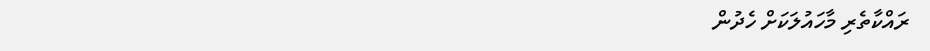ރައްކާތެރި މާހައުލަކަށް ހެދުން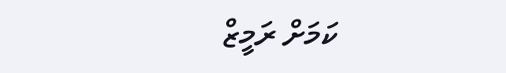ކަމަށް ރަމީޒް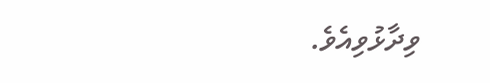ވިދާޅުވިއެވެ.